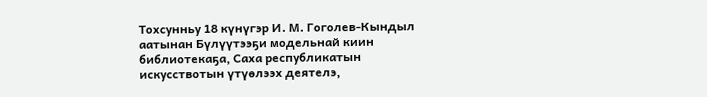Тохсунньу 18 күнүгэр И. М. Гоголев-Кындыл аатынан Бүлүүтээҕи модельнай киин библиотекаҕа, Саха республикатын искусствотын үтүөлээх деятелэ,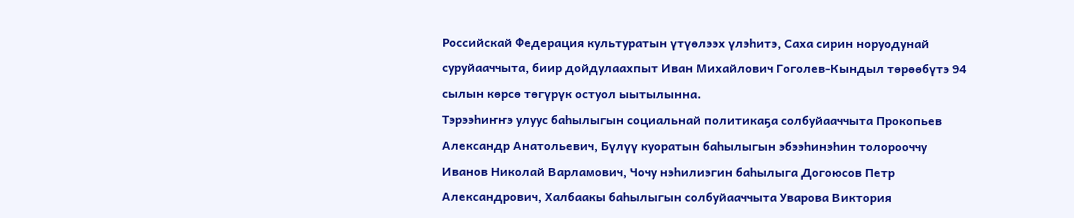Российскай Федерация культуратын үтүөлээх үлэһитэ, Саха сирин норуодунай суруйааччыта, биир дойдулаахпыт Иван Михайлович Гоголев-Кындыл төрөөбүтэ 94 сылын көрсө төгүрүк остуол ыытылынна.
Тэрээһиҥҥэ улуус баһылыгын социальнай политикаҕа солбуйааччыта Прокопьев Александр Анатольевич, Бүлүү куоратын баһылыгын эбээһинэһин толорооччу Иванов Николай Варламович, Чочу нэһилиэгин баһылыга Догоюсов Петр Александрович, Халбаакы баһылыгын солбуйааччыта Уварова Виктория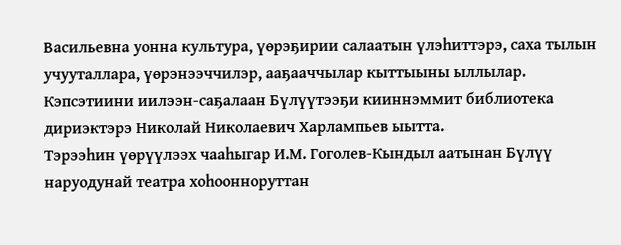Васильевна уонна культура, үөрэҕирии салаатын үлэһиттэрэ, саха тылын учууталлара, үөрэнээччилэр, ааҕааччылар кыттыыны ыллылар.
Кэпсэтиини иилээн-саҕалаан Бүлүүтээҕи кииннэммит библиотека дириэктэрэ Николай Николаевич Харлампьев ыытта.
Тэрээһин үөрүүлээх чааһыгар И.М. Гоголев-Кындыл аатынан Бүлүү наруодунай театра хоһоонноруттан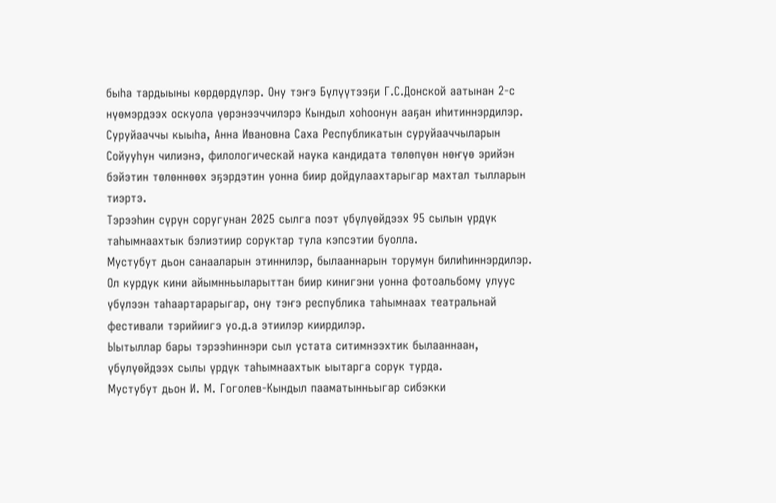быһа тардыыны көрдөрдүлэр. Ону тэҥэ Бүлүүтээҕи Г.С.Донской аатынан 2-с нүөмэрдээх оскуола үөрэнээччилэрэ Кындыл хоһоонун ааҕан иһитиннэрдилэр.
Суруйааччы кыыһа, Анна Ивановна Саха Республикатын суруйааччыларын Сойууһун чилиэнэ, филологическай наука кандидата төлөпүөн нөҥүө эрийэн бэйэтин төлөннөөх эҕэрдэтин уонна биир дойдулаахтарыгар махтал тылларын тиэртэ.
Тэрээһин сүрүн соругунан 2025 сылга поэт үбүлүөйдээх 95 сылын үрдүк таһымнаахтык бэлиэтиир соруктар тула кэпсэтии буолла.
Мустубут дьон санааларын этиннилэр, былааннарын торумун билиһиннэрдилэр. Ол курдук кини айымнньыларыттан биир кинигэни уонна фотоальбому улуус үбүлээн таһаартарарыгар, ону тэҥэ республика таһымнаах театральнай фестивали тэрийиигэ уо.д.а этиилэр киирдилэр.
Ыытыллар бары тэрээһиннэри сыл устата ситимнээхтик былааннаан, үбүлүөйдээх сылы үрдүк таһымнаахтык ыытарга сорук турда.
Мустубут дьон И. М. Гоголев-Кындыл пааматынньыгар сибэкки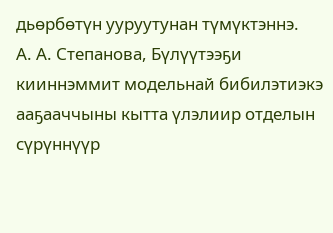дьөрбөтүн ууруутунан түмүктэннэ.
А. А. Степанова, Бүлүүтээҕи кииннэммит модельнай бибилэтиэкэ ааҕааччыны кытта үлэлиир отделын сүрүннүүр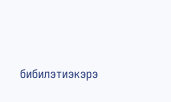бибилэтиэкэрэ